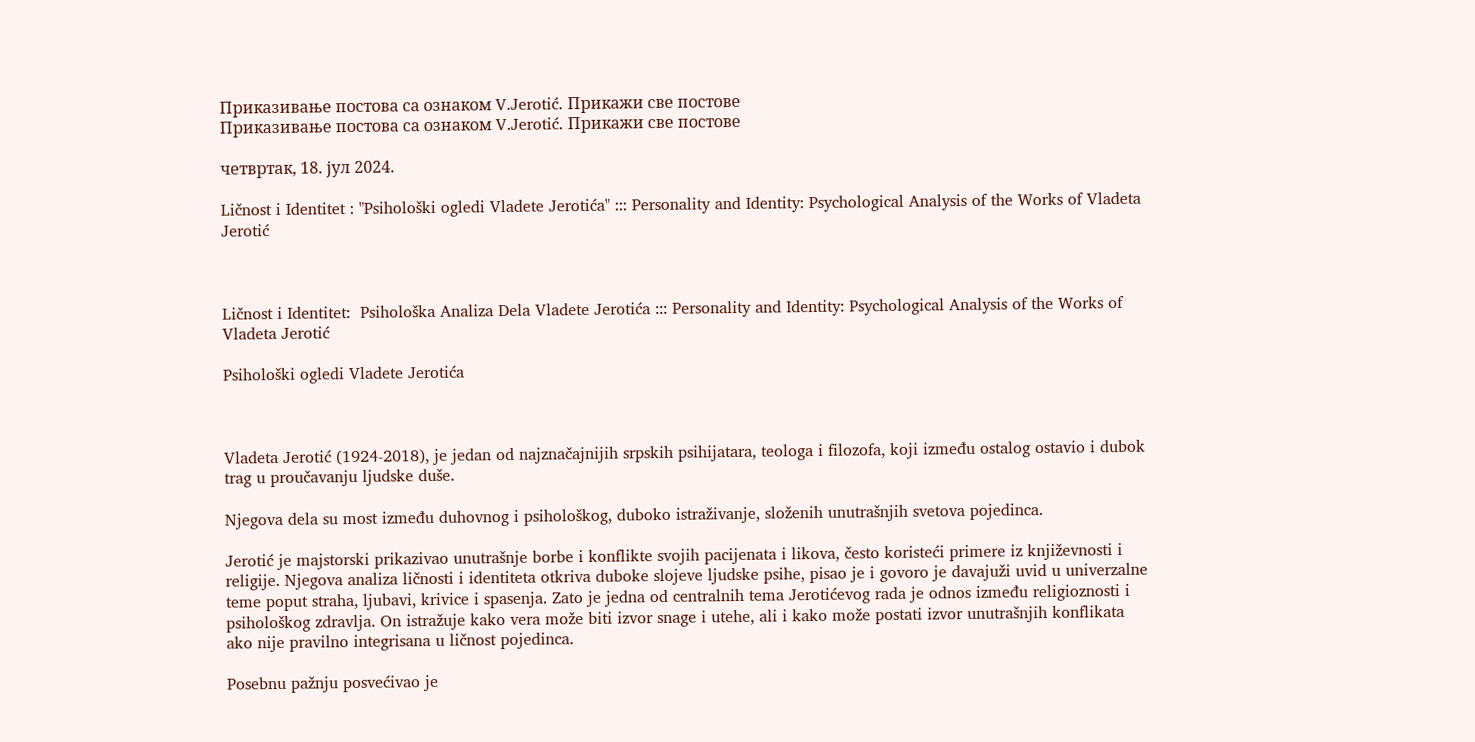Приказивање постова са ознаком V.Jerotić. Прикажи све постове
Приказивање постова са ознаком V.Jerotić. Прикажи све постове

четвртак, 18. јул 2024.

Ličnost i Identitet : "Psihološki ogledi Vladete Jerotića" ::: Personality and Identity: Psychological Analysis of the Works of Vladeta Jerotić



Ličnost i Identitet:  Psihološka Analiza Dela Vladete Jerotića ::: Personality and Identity: Psychological Analysis of the Works of Vladeta Jerotić

Psihološki ogledi Vladete Jerotića



Vladeta Jerotić (1924-2018), je jedan od najznačajnijih srpskih psihijatara, teologa i filozofa, koji između ostalog ostavio i dubok trag u proučavanju ljudske duše.

Njegova dela su most između duhovnog i psihološkog, duboko istraživanje, složenih unutrašnjih svetova pojedinca.

Jerotić je majstorski prikazivao unutrašnje borbe i konflikte svojih pacijenata i likova, često koristeći primere iz književnosti i religije. Njegova analiza ličnosti i identiteta otkriva duboke slojeve ljudske psihe, pisao je i govoro je davajuži uvid u univerzalne teme poput straha, ljubavi, krivice i spasenja. Zato je jedna od centralnih tema Jerotićevog rada je odnos između religioznosti i psihološkog zdravlja. On istražuje kako vera može biti izvor snage i utehe, ali i kako može postati izvor unutrašnjih konflikata ako nije pravilno integrisana u ličnost pojedinca.

Posebnu pažnju posvećivao je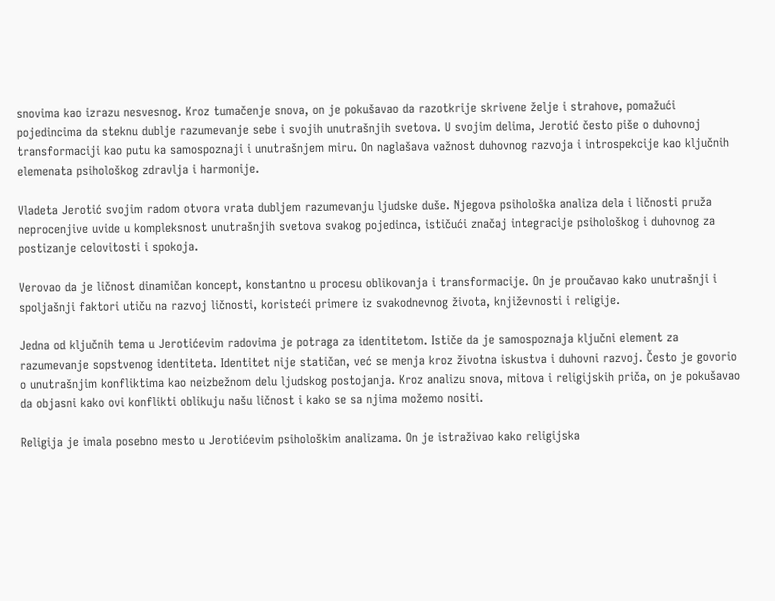snovima kao izrazu nesvesnog. Kroz tumačenje snova, on je pokušavao da razotkrije skrivene želje i strahove, pomažući pojedincima da steknu dublje razumevanje sebe i svojih unutrašnjih svetova. U svojim delima, Jerotić često piše o duhovnoj transformaciji kao putu ka samospoznaji i unutrašnjem miru. On naglašava važnost duhovnog razvoja i introspekcije kao ključnih elemenata psihološkog zdravlja i harmonije.

Vladeta Jerotić svojim radom otvora vrata dubljem razumevanju ljudske duše. Njegova psihološka analiza dela i ličnosti pruža neprocenjive uvide u kompleksnost unutrašnjih svetova svakog pojedinca, ističući značaj integracije psihološkog i duhovnog za postizanje celovitosti i spokoja.

Verovao da je ličnost dinamičan koncept, konstantno u procesu oblikovanja i transformacije. On je proučavao kako unutrašnji i spoljašnji faktori utiču na razvoj ličnosti, koristeći primere iz svakodnevnog života, književnosti i religije.

Jedna od ključnih tema u Jerotićevim radovima je potraga za identitetom. Ističe da je samospoznaja ključni element za razumevanje sopstvenog identiteta. Identitet nije statičan, već se menja kroz životna iskustva i duhovni razvoj. Često je govorio o unutrašnjim konfliktima kao neizbežnom delu ljudskog postojanja. Kroz analizu snova, mitova i religijskih priča, on je pokušavao da objasni kako ovi konflikti oblikuju našu ličnost i kako se sa njima možemo nositi.

Religija je imala posebno mesto u Jerotićevim psihološkim analizama. On je istraživao kako religijska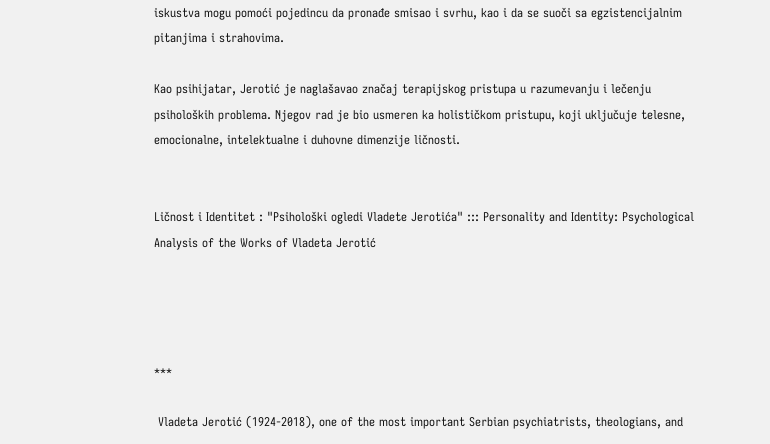iskustva mogu pomoći pojedincu da pronađe smisao i svrhu, kao i da se suoči sa egzistencijalnim pitanjima i strahovima.

Kao psihijatar, Jerotić je naglašavao značaj terapijskog pristupa u razumevanju i lečenju psiholoških problema. Njegov rad je bio usmeren ka holističkom pristupu, koji uključuje telesne, emocionalne, intelektualne i duhovne dimenzije ličnosti.


Ličnost i Identitet : "Psihološki ogledi Vladete Jerotića" ::: Personality and Identity: Psychological Analysis of the Works of Vladeta Jerotić




***

 Vladeta Jerotić (1924-2018), one of the most important Serbian psychiatrists, theologians, and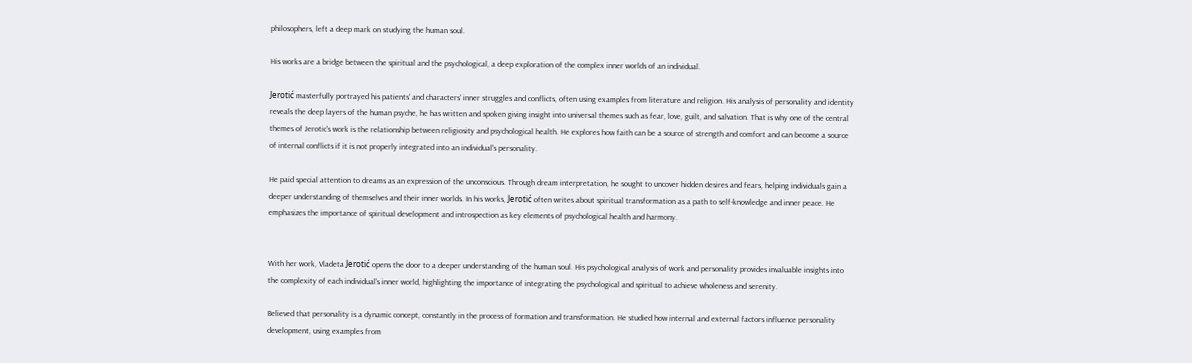philosophers, left a deep mark on studying the human soul.

His works are a bridge between the spiritual and the psychological, a deep exploration of the complex inner worlds of an individual.

Jerotić masterfully portrayed his patients' and characters' inner struggles and conflicts, often using examples from literature and religion. His analysis of personality and identity reveals the deep layers of the human psyche, he has written and spoken giving insight into universal themes such as fear, love, guilt, and salvation. That is why one of the central themes of Jerotic's work is the relationship between religiosity and psychological health. He explores how faith can be a source of strength and comfort and can become a source of internal conflicts if it is not properly integrated into an individual's personality.

He paid special attention to dreams as an expression of the unconscious. Through dream interpretation, he sought to uncover hidden desires and fears, helping individuals gain a deeper understanding of themselves and their inner worlds. In his works, Jerotić often writes about spiritual transformation as a path to self-knowledge and inner peace. He emphasizes the importance of spiritual development and introspection as key elements of psychological health and harmony.


With her work, Vladeta Jerotić opens the door to a deeper understanding of the human soul. His psychological analysis of work and personality provides invaluable insights into the complexity of each individual's inner world, highlighting the importance of integrating the psychological and spiritual to achieve wholeness and serenity.

Believed that personality is a dynamic concept, constantly in the process of formation and transformation. He studied how internal and external factors influence personality development, using examples from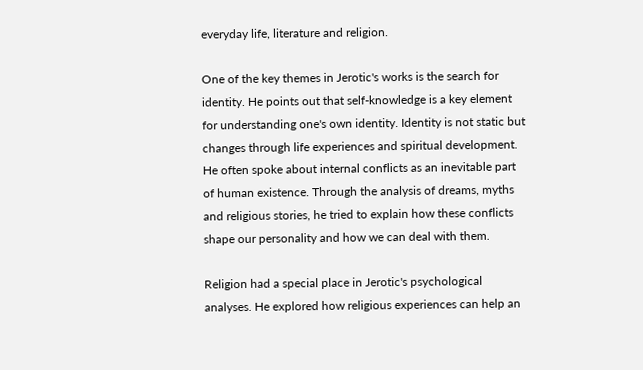everyday life, literature and religion.

One of the key themes in Jerotic's works is the search for identity. He points out that self-knowledge is a key element for understanding one's own identity. Identity is not static but changes through life experiences and spiritual development. He often spoke about internal conflicts as an inevitable part of human existence. Through the analysis of dreams, myths and religious stories, he tried to explain how these conflicts shape our personality and how we can deal with them.

Religion had a special place in Jerotic's psychological analyses. He explored how religious experiences can help an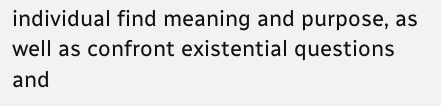individual find meaning and purpose, as well as confront existential questions and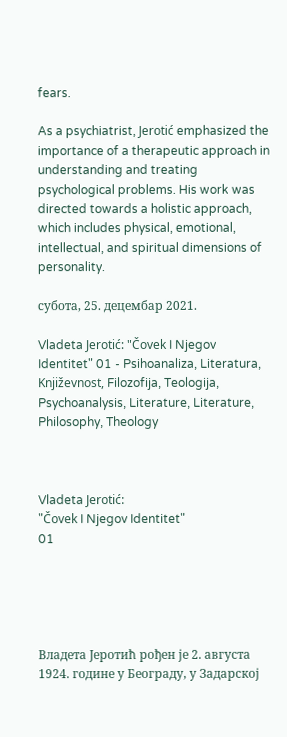fears.

As a psychiatrist, Jerotić emphasized the importance of a therapeutic approach in understanding and treating psychological problems. His work was directed towards a holistic approach, which includes physical, emotional, intellectual, and spiritual dimensions of personality.

субота, 25. децембар 2021.

Vladeta Jerotić: "Čovek I Njegov Identitet" 01 - Psihoanaliza, Literatura, Književnost, Filozofija, Teologija, Psychoanalysis, Literature, Literature, Philosophy, Theology



Vladeta Jerotić:
"Čovek I Njegov Identitet"
01





Владета Јеротић рођен је 2. августа 1924. године у Београду, у Задарској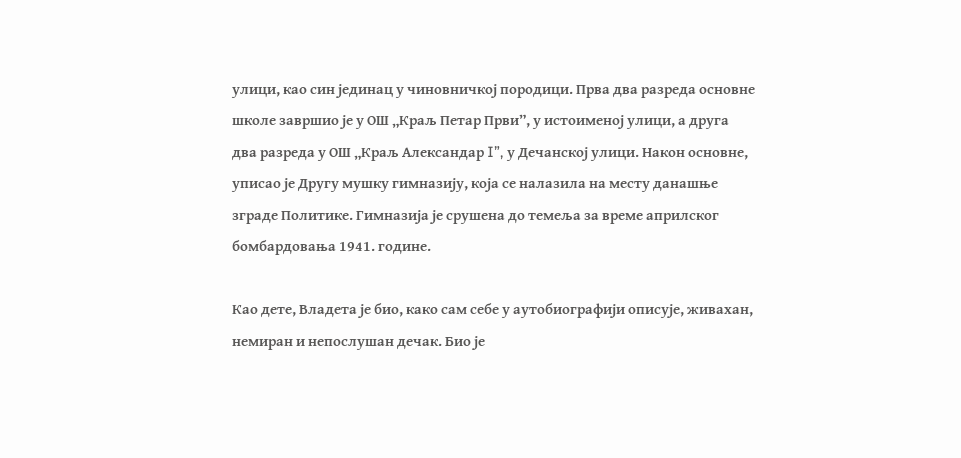улици, као син јединац у чиновничкој породици. Прва два разреда основне школе завршио је у ОШ „Краљ Петар Први”, у истоименој улици, а друга два разреда у ОШ „Краљ Александар I”, у Дечанској улици. Након основне, уписао је Другу мушку гимназију, која се налазила на месту данашње зграде Политике. Гимназија је срушена до темеља за време априлског бомбардовања 1941. године.

Као дете, Владета је био, како сам себе у аутобиографији описује, живахан, немиран и непослушан дечак. Био је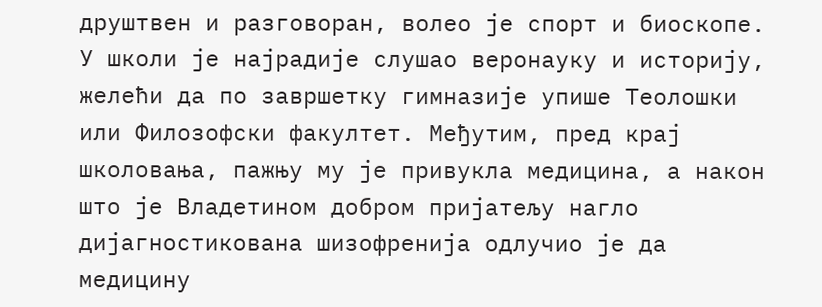друштвен и разговоран, волео је спорт и биоскопе. У школи је најрадије слушао веронауку и историју, желећи да по завршетку гимназије упише Теолошки или Филозофски факултет. Међутим, пред крај школовања, пажњу му је привукла медицина, а након што је Владетином добром пријатељу нагло дијагностикована шизофренија одлучио је да медицину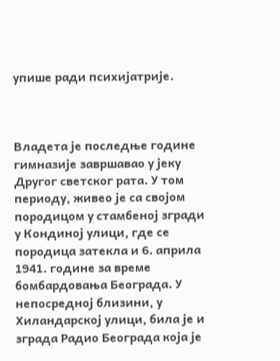упише ради психијатрије.



Владета је последње године гимназије завршавао у јеку Другог светског рата. У том периоду, живео је са својом породицом у стамбеној згради у Кондиној улици, где се породица затекла и 6. априла 1941. године за време бомбардовања Београда. У непосредној близини, у Хиландарској улици, била је и зграда Радио Београда која је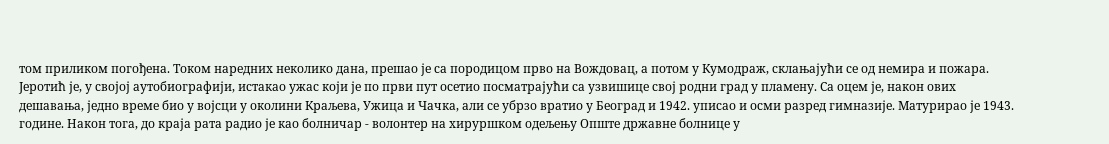том приликом погођена. Током наредних неколико дана, прешао је са породицом прво на Вождовац, а потом у Кумодраж, склањајући се од немира и пожара. Јеротић је, у својој аутобиографији, истакао ужас који је по први пут осетио посматрајући са узвишице свој родни град у пламену. Са оцем је, након ових дешавања, једно време био у војсци у околини Краљева, Ужица и Чачка, али се убрзо вратио у Београд и 1942. уписао и осми разред гимназије. Матурирао је 1943. године. Након тога, до краја рата радио је као болничар - волонтер на хируршком одељењу Опште државне болнице у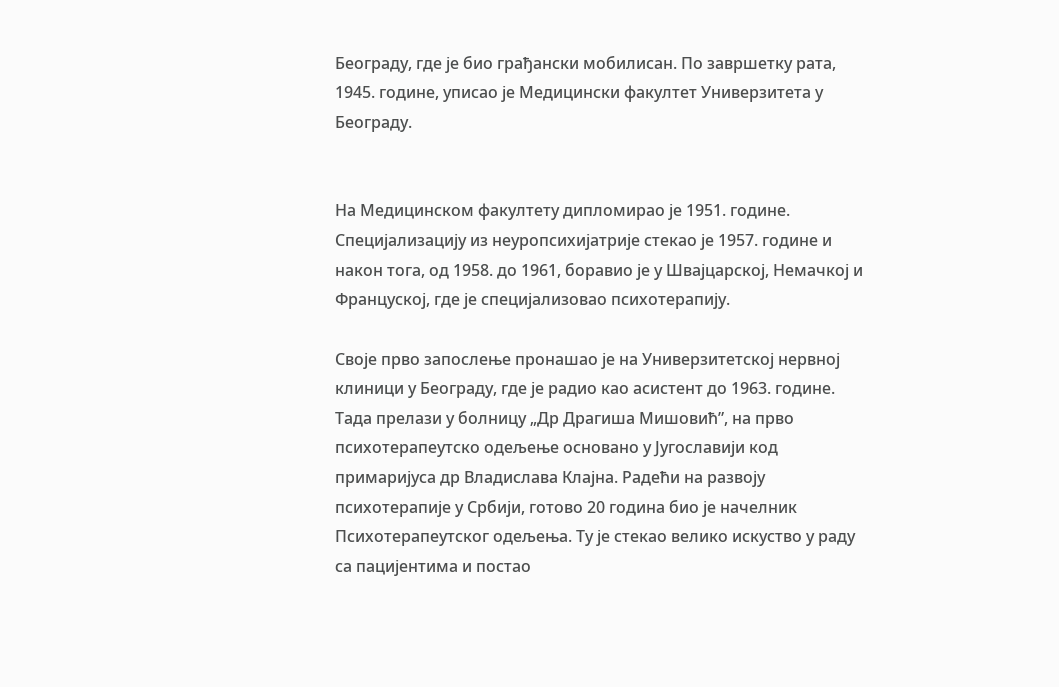Београду, где је био грађански мобилисан. По завршетку рата, 1945. године, уписао је Медицински факултет Универзитета у Београду.


На Медицинском факултету дипломирао је 1951. године. Специјализацију из неуропсихијатрије стекао је 1957. године и након тога, од 1958. до 1961, боравио је у Швајцарској, Немачкој и Француској, где је специјализовао психотерапију.

Своје прво запослење пронашао је на Универзитетској нервној клиници у Београду, где је радио као асистент до 1963. године. Тада прелази у болницу „Др Драгиша Мишовић”, на прво психотерапеутско одељење основано у Југославији код примаријуса др Владислава Клајна. Радећи на развоју психотерапије у Србији, готово 20 година био је начелник Психотерапеутског одељења. Ту је стекао велико искуство у раду са пацијентима и постао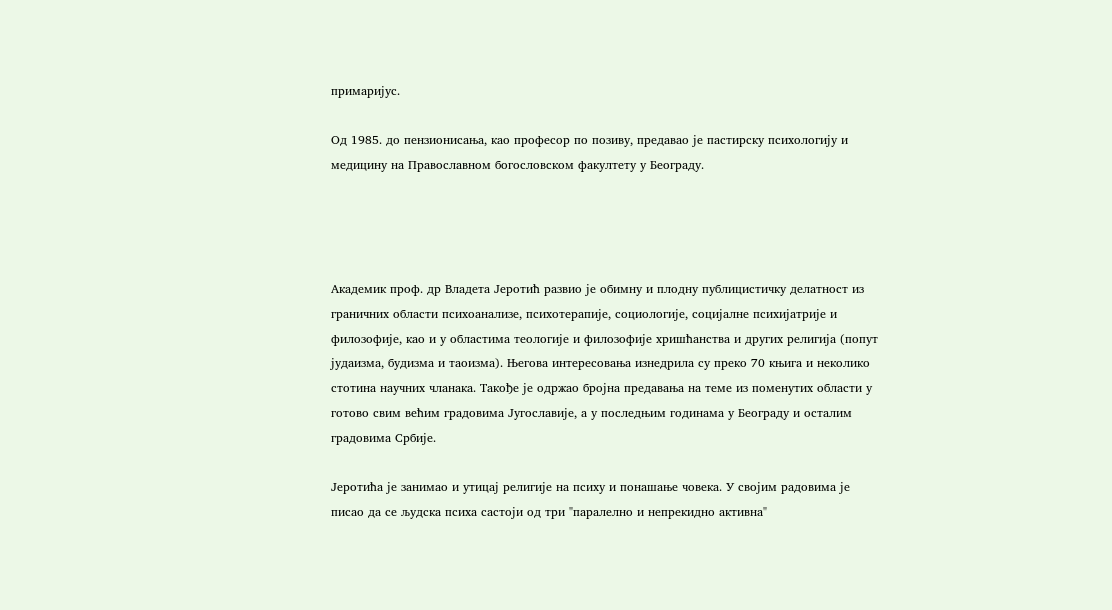примаријус.

Од 1985. до пензионисања, као професор по позиву, предавао је пастирску психологију и медицину на Православном богословском факултету у Београду.




Академик проф. др Владета Јеротић развио је обимну и плодну публицистичку делатност из граничних области психоанализе, психотерапије, социологије, социјалне психијатрије и филозофије, као и у областима теологије и филозофије хришћанства и других религија (попут јудаизма, будизма и таоизма). Његова интересовања изнедрила су преко 70 књига и неколико стотина научних чланака. Такође је одржао бројна предавања на теме из поменутих области у готово свим већим градовима Југославије, а у последњим годинама у Београду и осталим градовима Србије.

Јеротића је занимао и утицај религије на психу и понашање човека. У својим радовима је писао да се људска психа састоји од три "паралелно и непрекидно активна"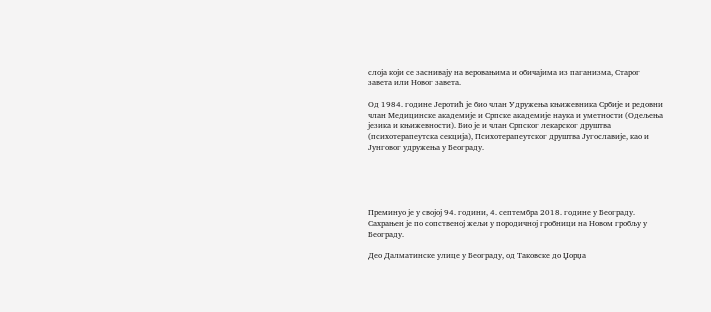слоја који се заснивају на веровањима и обичајима из паганизма, Старог завета или Новог завета.

Од 1984. године Јеротић је био члан Удружења књижевника Србије и редовни члан Медицинске академије и Српске академије наука и уметности (Одељења језика и књижевности). Био је и члан Српског лекарског друштва (психотерапеутска секција), Психотерапеутског друштва Југославије, као и Јунговог удружења у Београду.





Преминуо је у својој 94. години, 4. септембра 2018. године у Београду. Сахрањен је по сопственој жељи у породичној гробници на Новом гробљу у Београду.

Део Далматинске улице у Београду, од Таковске до Џорџа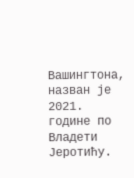Вашингтона, назван је 2021. године по Владети Јеротићу.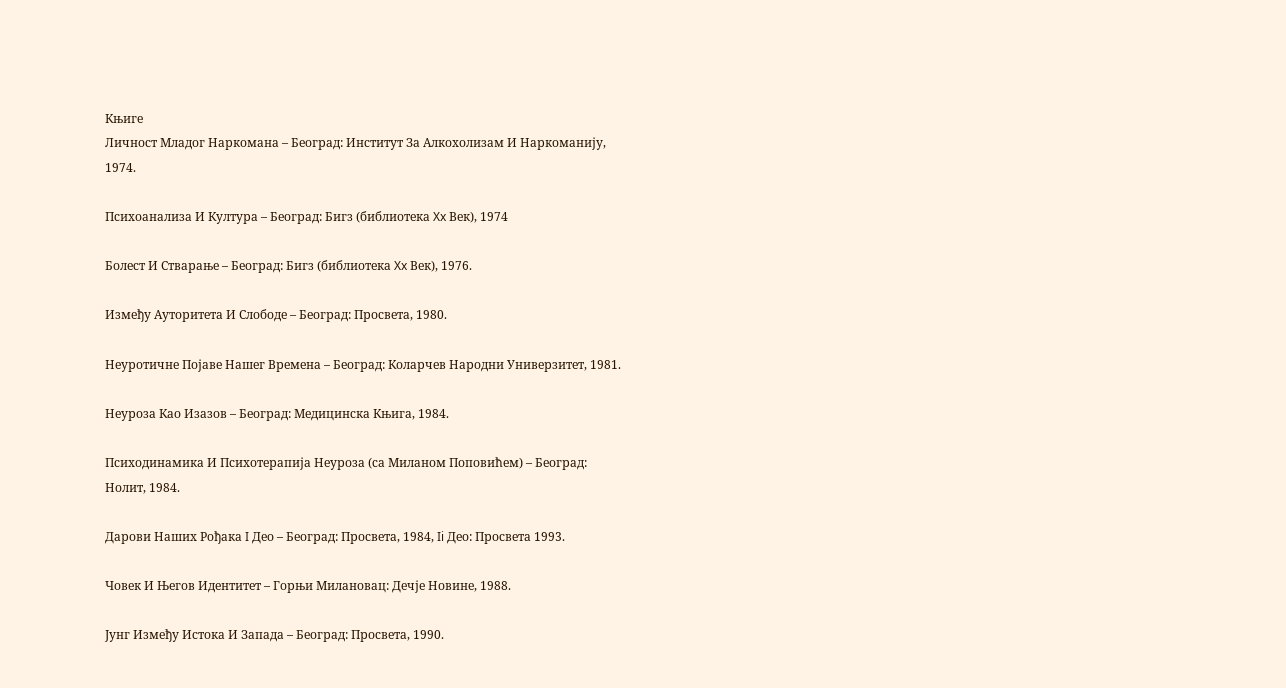Књиге
Личност Младог Наркомана – Београд: Институт За Алкохолизам И Наркоманију, 1974.

Психоанализа И Култура – Београд: Бигз (библиотека Xx Век), 1974

Болест И Стварање – Београд: Бигз (библиотека Xx Век), 1976.

Између Ауторитета И Слободе – Београд: Просвета, 1980.

Неуротичне Појаве Нашег Времена – Београд: Коларчев Народни Универзитет, 1981.

Неуроза Као Изазов – Београд: Медицинска Књига, 1984.

Психодинамика И Психотерапија Неуроза (са Миланом Поповићем) – Београд: Нолит, 1984.

Дарови Наших Рођака I Део – Београд: Просвета, 1984, Ii Део: Просвета 1993.

Човек И Његов Идентитет – Горњи Милановац: Дечје Новине, 1988.

Јунг Између Истока И Запада – Београд: Просвета, 1990.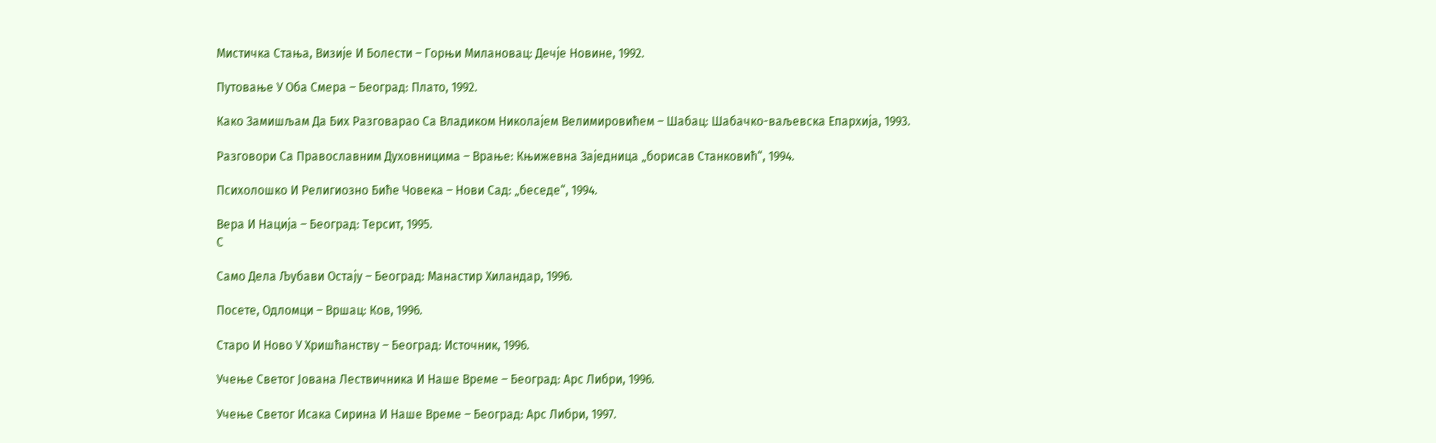Мистичка Стања, Визије И Болести – Горњи Милановац: Дечје Новине, 1992.

Путовање У Оба Смера – Београд: Плато, 1992.

Како Замишљам Да Бих Разговарао Са Владиком Николајем Велимировићем – Шабац: Шабачко-ваљевска Епархија, 1993.

Разговори Са Православним Духовницима – Врање: Књижевна Заједница „борисав Станковић“, 1994.

Психолошко И Религиозно Биће Човека – Нови Сад: „беседе“, 1994.

Вера И Нација – Београд: Терсит, 1995.
С

Само Дела Љубави Остају – Београд: Манастир Хиландар, 1996.

Посете, Одломци – Вршац: Ков, 1996.

Старо И Ново У Хришћанству – Београд: Источник, 1996.

Учење Светог Јована Лествичника И Наше Време – Београд: Арс Либри, 1996.

Учење Светог Исака Сирина И Наше Време – Београд: Арс Либри, 1997.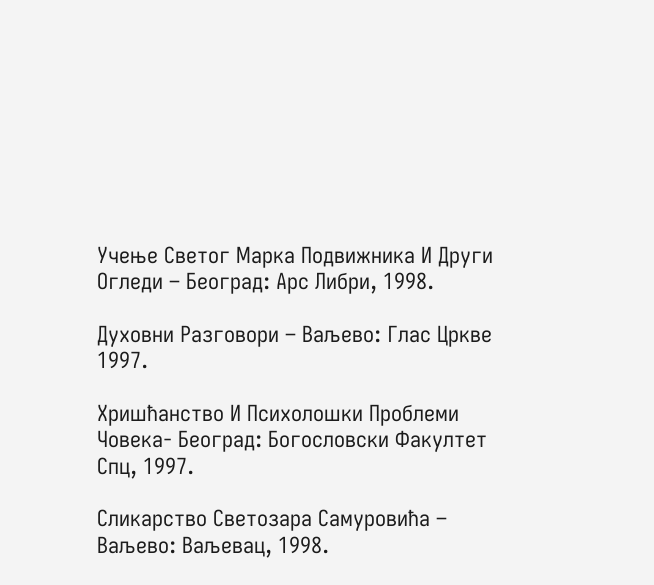Учење Светог Марка Подвижника И Други Огледи – Београд: Арс Либри, 1998.

Духовни Разговори – Ваљево: Глас Цркве 1997.

Хришћанство И Психолошки Проблеми Човека- Београд: Богословски Факултет Спц, 1997.

Сликарство Светозара Самуровића – Ваљево: Ваљевац, 1998.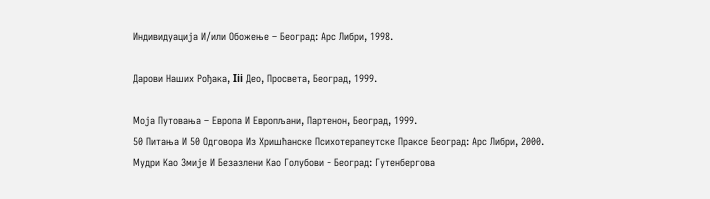Индивидуација И/или Обожење – Београд: Арс Либри, 1998.

Дарови Наших Рођака, Iii Део, Просвета, Београд, 1999.

Моја Путовања – Европа И Европљани, Партенон, Београд, 1999.
50 Питања И 50 Одговора Из Хришћанске Психотерапеутске Праксе Београд: Арс Либри, 2000.
Мудри Као Змије И Безазлени Као Голубови - Београд: Гутенбергова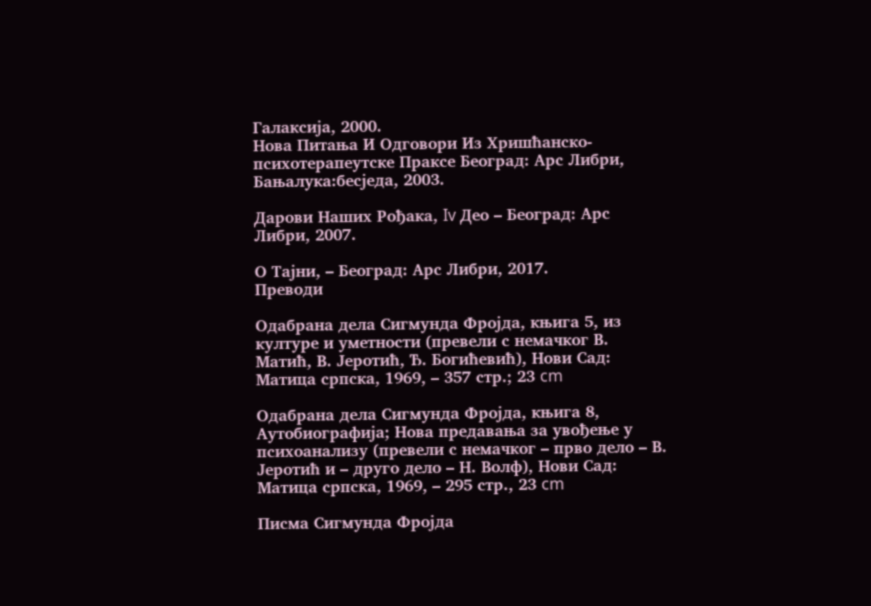Галаксија, 2000.
Нова Питања И Одговори Из Хришћанско-психотерапеутске Праксе Београд: Арс Либри, Бањалука:бесједа, 2003.

Дарови Наших Рођака, Iv Део – Београд: Арс Либри, 2007.

О Тајни, – Београд: Арс Либри, 2017.
Преводи

Одабрана дела Сигмунда Фројда, књига 5, из културе и уметности (превели с немачког В. Матић, В. Јеротић, Ђ. Богићевић), Нови Сад: Матица српска, 1969, – 357 стр.; 23 cm

Одабрана дела Сигмунда Фројда, књига 8, Аутобиографија; Нова предавања за увођење у психоанализу (превели с немачког – прво дело – В. Јеротић и – друго дело – Н. Волф), Нови Сад: Матица српска, 1969, – 295 стр., 23 cm

Писма Сигмунда Фројда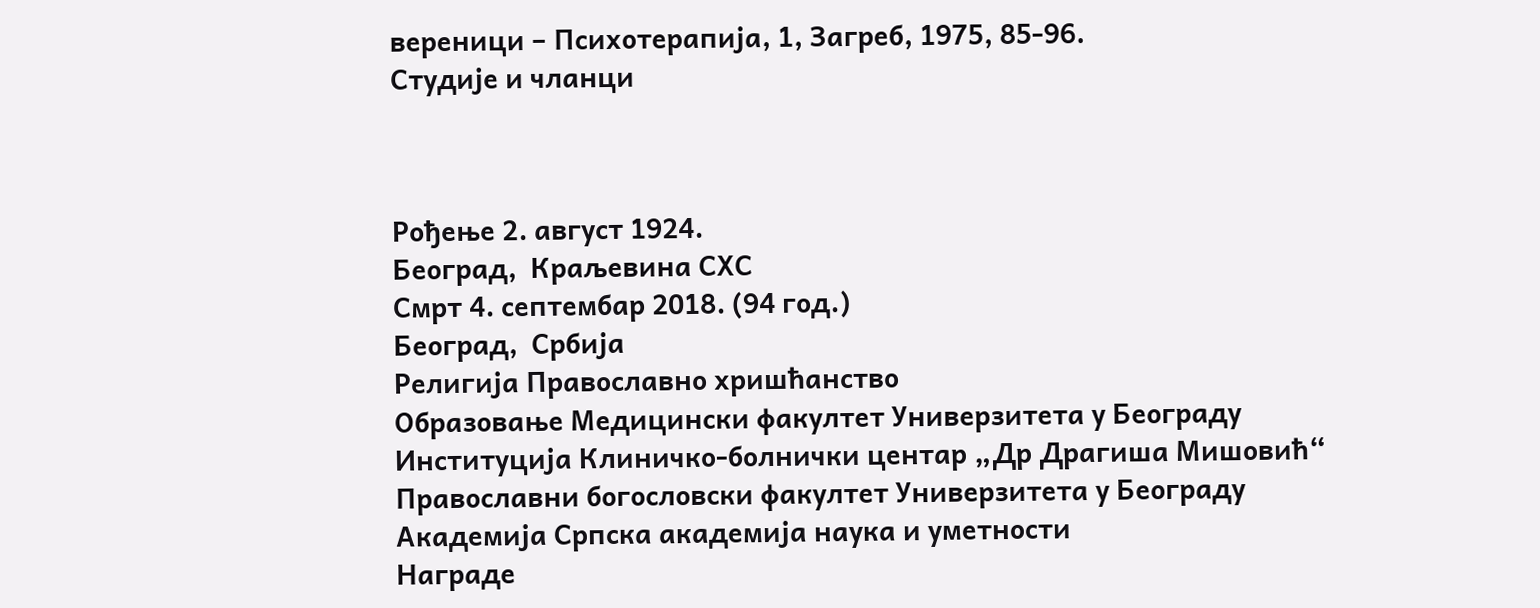вереници – Психотерапија, 1, Загреб, 1975, 85-96.
Студије и чланци



Рођење 2. август 1924.
Београд,  Краљевина СХС
Смрт 4. септембар 2018. (94 год.)
Београд,  Србија
Религија Православно хришћанство
Образовање Медицински факултет Универзитета у Београду
Институција Клиничко-болнички центар „Др Драгиша Мишовић“
Православни богословски факултет Универзитета у Београду
Академија Српска академија наука и уметности
Награде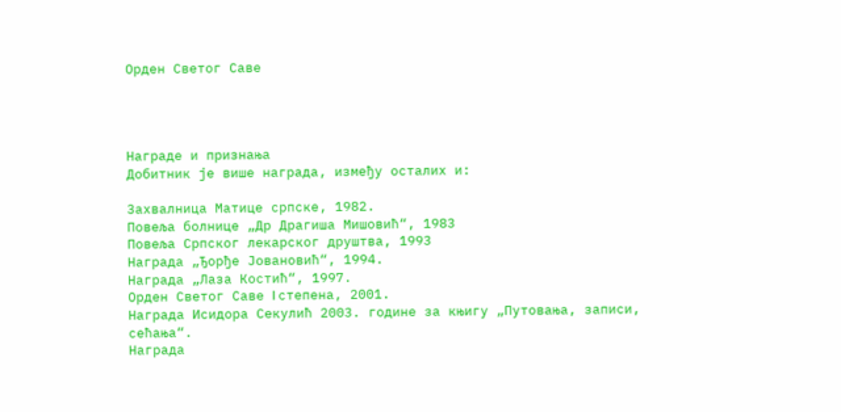Орден Светог Саве




Награде и признања
Добитник је више награда, између осталих и:

Захвалница Матице српске, 1982.
Повеља болнице „Др Драгиша Мишовић“, 1983
Повеља Српског лекарског друштва, 1993
Награда „Ђорђе Јовановић“, 1994.
Награда „Лаза Костић“, 1997.
Орден Светог Саве I степена, 2001.
Награда Исидора Секулић 2003. године за књигу „Путовања, записи, сећања“.
Награда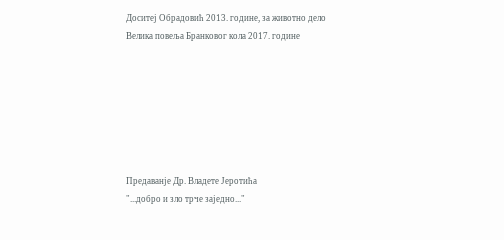Доситеј Обрадовић 2013. године, за животно дело
Велика повеља Бранковог кола 2017. године







Предаванје Др. Владете Јеротића
"...добро и зло трче заједно..."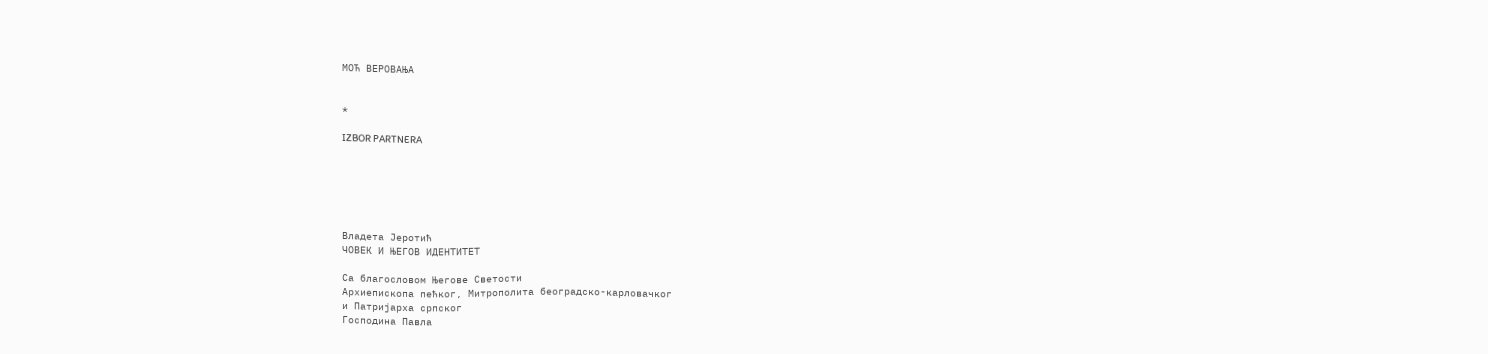МОЋ ВЕРОВАЊА


*

IZBOR PARTNERA






Владета Јеротић
ЧОВЕК И ЊЕГОВ ИДЕНТИТЕТ

Са благословом Његове Светости
Архиепископа пећког, Митрополита београдско-карловачког
и Патријарха српског
Господина Павла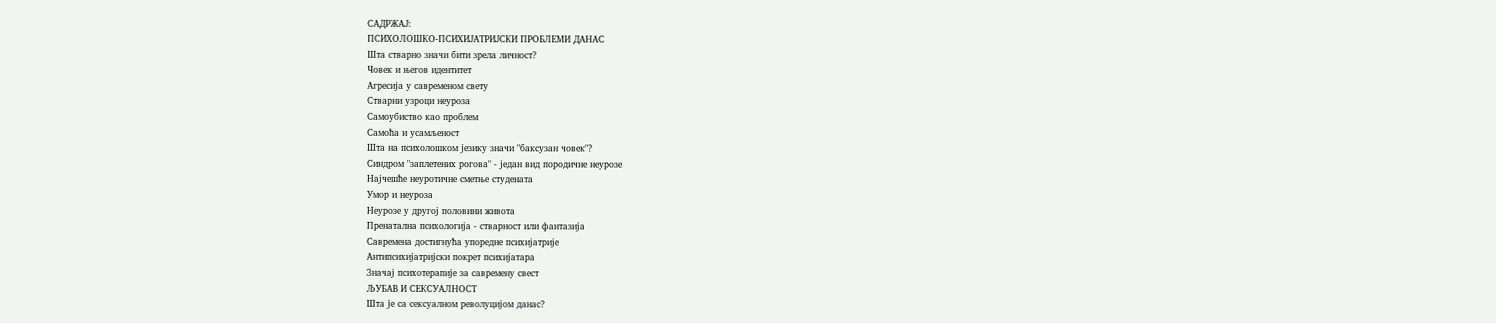САДРЖАЈ:
ПСИХОЛОШКО-ПСИХИЈАТРИЈСКИ ПРОБЛЕМИ ДАНАС
Шта стварно значи бити зрела личност?
Човек и његов идентитет
Агресија у савременом свету
Стварни узроци неуроза
Самоубиство као проблем
Самоћа и усамљеност
Шта на психолошком језику значи "баксузан човек"?
Синдром "заплетених рогова" - један вид породичне неурозе
Најчешће неуротичне сметње студената
Умор и неуроза
Неурозе у другој половини живота
Пренатална психологија - стварност или фантазија
Савремена достигнућа упоредне психијатрије
Антипсихијатријски покрет психијатара
Значај психотерапије за савремену свест
ЉУБАВ И СЕКСУАЛНОСТ
Шта је са сексуалном револуцијом данас?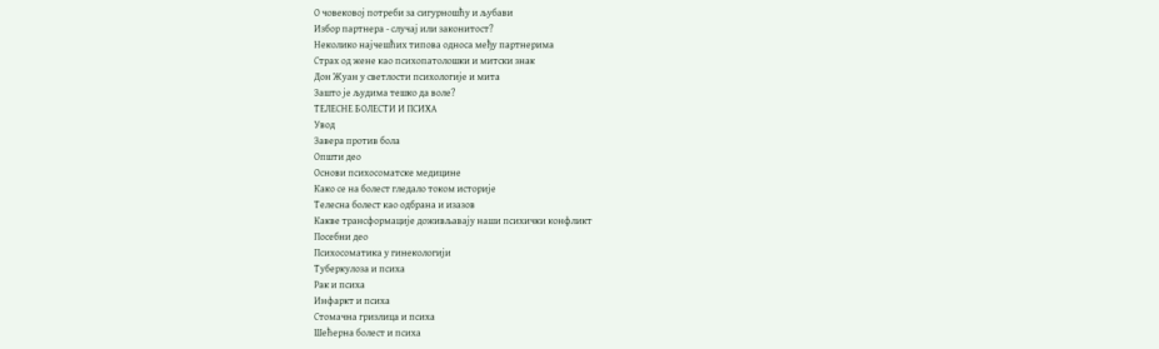О човековој потреби за сигурношћу и љубави
Избор партнера - случај или законитост?
Неколико најчешћих типова односа међу партнерима
Страх од жене као психопатолошки и митски знак
Дон Жуан у светлости психологије и мита
Зашто је људима тешко да воле?
ТЕЛЕСНЕ БОЛЕСТИ И ПСИХА
Увод
Завера против бола
Општи део
Основи психосоматске медицине
Како се на болест гледало током историје
Телесна болест као одбрана и изазов
Какве трансформације доживљавају наши психички конфликт
Посебни део
Психосоматика у гинекологији
Туберкулоза и психа
Рак и психа
Инфаркт и психа
Стомачна гризлица и психа
Шећерна болест и психа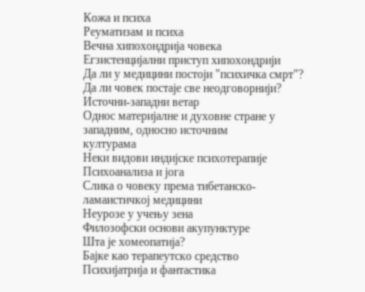Кожа и психа
Реуматизам и психа
Вечна хипохондрија човека
Егзистенцијални приступ хипохондрији
Да ли у медицини постоји "психичка смрт"?
Да ли човек постаје све неодговорнији?
Источни-западни ветар
Однос материјалне и духовне стране у западним, односно источним
културама
Неки видови индијске психотерапије
Психоанализа и јога
Слика о човеку према тибетанско-ламаистичкој медицини
Неурозе у учењу зена
Филозофски основи акупунктуре
Шта је хомеопатија?
Бајке као терапеутско средство
Психијатрија и фантастика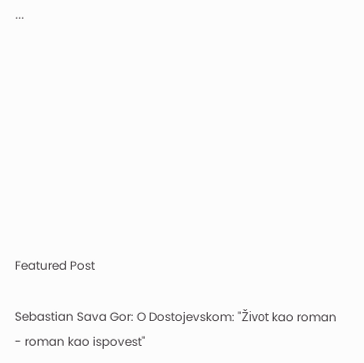...









Featured Post

Sebastian Sava Gor: O Dostojevskom: "Život kao roman - roman kao ispovest"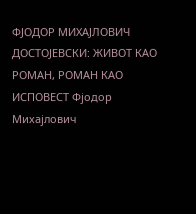ФЈОДОР МИХАЈЛОВИЧ ДОСТОЈЕВСКИ: ЖИВОТ КАО РОМАН, РОМАН КАО ИСПОВЕСТ Фјодор Михајлович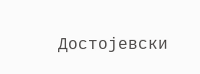Достојевски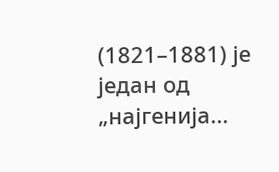(1821–1881) је један од „најгенија...